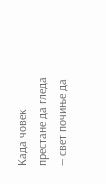Када човек престане да гледа — свет почиње да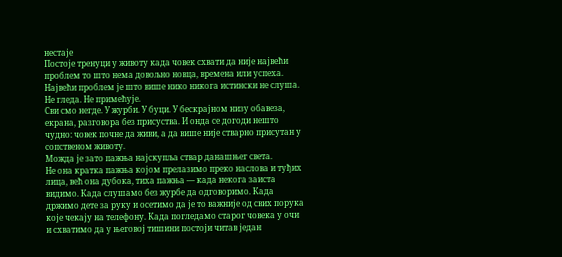нестаје
Постоје тренуци у животу када човек схвати да није највећи проблем то што нема довољно новца, времена или успеха. Највећи проблем је што више нико никога истински не слуша. Не гледа. Не примећује.
Сви смо негде. У журби. У буци. У бескрајном низу обавеза, екрана, разговора без присуства. И онда се догоди нешто чудно: човек почне да живи, а да више није стварно присутан у сопственом животу.
Можда је зато пажња најскупља ствар данашњег света.
Не она кратка пажња којом прелазимо преко наслова и туђих лица, већ она дубока, тиха пажња — када некога заиста видимо. Када слушамо без журбе да одговоримо. Када држимо дете за руку и осетимо да је то важније од свих порука које чекају на телефону. Када погледамо старог човека у очи и схватимо да у његовој тишини постоји читав један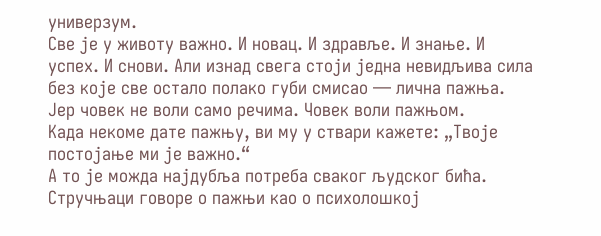универзум.
Све је у животу важно. И новац. И здравље. И знање. И успех. И снови. Али изнад свега стоји једна невидљива сила без које све остало полако губи смисао — лична пажња.
Јер човек не воли само речима. Човек воли пажњом.
Када некоме дате пажњу, ви му у ствари кажете: „Твоје постојање ми је важно.“
А то је можда најдубља потреба сваког људског бића.
Стручњаци говоре о пажњи као о психолошкој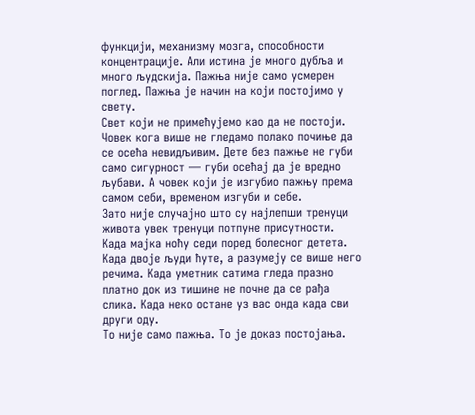функцији, механизму мозга, способности концентрације. Али истина је много дубља и много људскија. Пажња није само усмерен поглед. Пажња је начин на који постојимо у свету.
Свет који не примећујемо као да не постоји. Човек кога више не гледамо полако почиње да се осећа невидљивим. Дете без пажње не губи само сигурност — губи осећај да је вредно љубави. А човек који је изгубио пажњу према самом себи, временом изгуби и себе.
Зато није случајно што су најлепши тренуци живота увек тренуци потпуне присутности.
Када мајка ноћу седи поред болесног детета. Када двоје људи ћуте, а разумеју се више него речима. Када уметник сатима гледа празно платно док из тишине не почне да се рађа слика. Када неко остане уз вас онда када сви други оду.
То није само пажња. То је доказ постојања.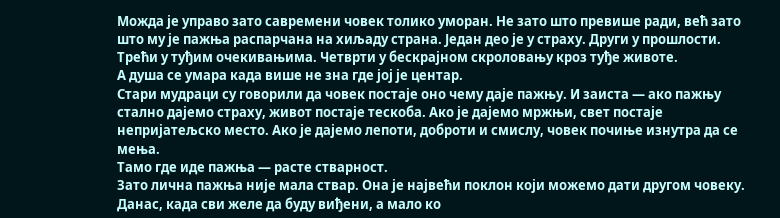Можда је управо зато савремени човек толико уморан. Не зато што превише ради, већ зато што му је пажња распарчана на хиљаду страна. Један део је у страху. Други у прошлости. Трећи у туђим очекивањима. Четврти у бескрајном скроловању кроз туђе животе.
А душа се умара када више не зна где јој је центар.
Стари мудраци су говорили да човек постаје оно чему даје пажњу. И заиста — ако пажњу стално дајемо страху, живот постаје тескоба. Ако је дајемо мржњи, свет постаје непријатељско место. Ако је дајемо лепоти, доброти и смислу, човек почиње изнутра да се мења.
Тамо где иде пажња — расте стварност.
Зато лична пажња није мала ствар. Она је највећи поклон који можемо дати другом човеку. Данас, када сви желе да буду виђени, а мало ко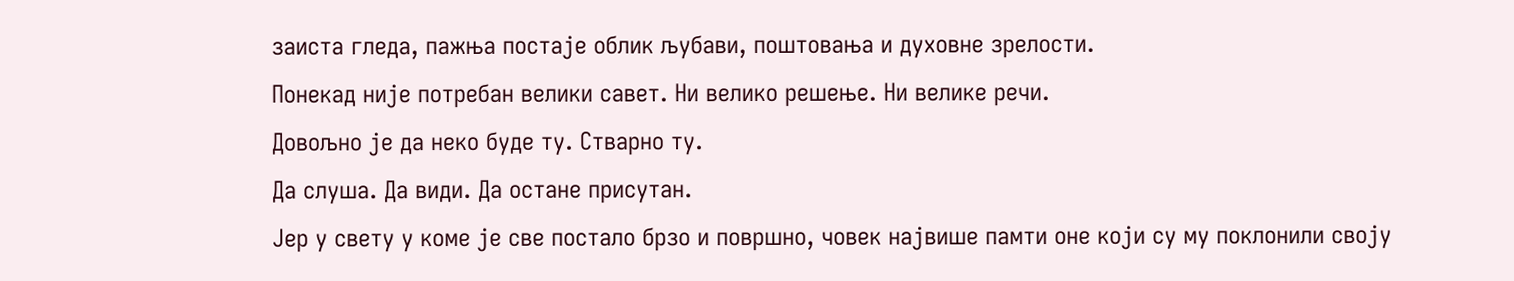заиста гледа, пажња постаје облик љубави, поштовања и духовне зрелости.
Понекад није потребан велики савет. Ни велико решење. Ни велике речи.
Довољно је да неко буде ту. Стварно ту.
Да слуша. Да види. Да остане присутан.
Јер у свету у коме је све постало брзо и површно, човек највише памти оне који су му поклонили своју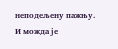неподељену пажњу.
И можда је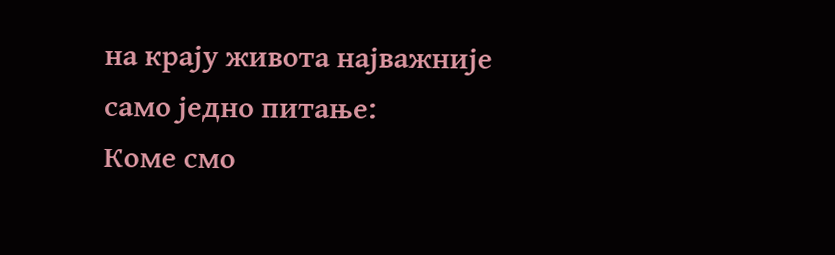на крају живота најважније само једно питање:
Коме смо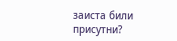заиста били присутни?